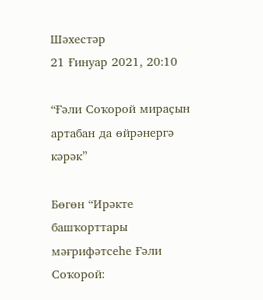Шәхестәр
21 Ғинуар 2021, 20:10

“Ғәли Соҡорой мираҫын артабан да өйрәнергә кәрәк”

Бөгөн “Ирәкте башҡорттары мәғрифәтсеһе Ғәли Соҡорой: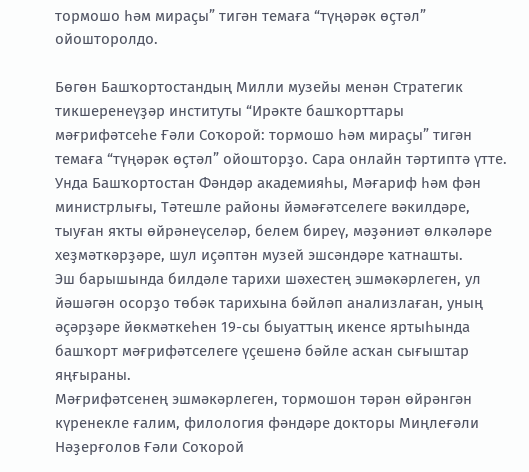тормошо һәм мираҫы” тигән темаға “түңәрәк өҫтәл” ойошторолдо.

Бөгөн Башҡортостандың Милли музейы менән Стратегик тикшеренеүҙәр институты “Ирәкте башҡорттары мәғрифәтсеһе Ғәли Соҡорой: тормошо һәм мираҫы” тигән темаға “түңәрәк өҫтәл” ойошторҙо. Сара онлайн тәртиптә үтте. Унда Башҡортостан Фәндәр академияһы, Мәғариф һәм фән министрлығы, Тәтешле районы йәмәғәтселеге вәкилдәре, тыуған яҡты өйрәнеүселәр, белем биреү, мәҙәниәт өлкәләре хеҙмәткәрҙәре, шул иҫәптән музей эшсәндәре ҡатнашты.
Эш барышында билдәле тарихи шәхестең эшмәкәрлеген, ул йәшәгән осорҙо төбәк тарихына бәйләп анализлаған, уның әҫәрҙәре йөкмәткеһен 19-сы быуаттың икенсе яртыһында башҡорт мәғрифәтселеге үҫешенә бәйле асҡан сығыштар яңғыраны.
Мәғрифәтсенең эшмәкәрлеген, тормошон тәрән өйрәнгән күренекле ғалим, филология фәндәре докторы Миңлеғәли Нәҙерғолов Ғәли Соҡорой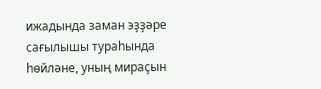ижадында заман эҙҙәре сағылышы тураһында һөйләне, уның мираҫын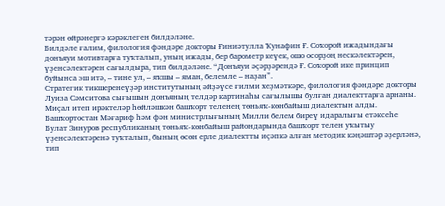тәрән өйрәнергә кәрәклеген билдәләне.
Билдәле ғалим, филология фәндәре докторы Ғиниәтулла Ҡунафин Ғ. Соҡорой ижадындағы донъяуи мотивтарға туҡталып, уның ижады, бер барометр кеүек, ошо осорҙоң нескәлектәрен, үҙенсәлектәрен сағылдыра, тип билдәләне. “Донъяуи әҫәрҙәрендә Ғ. Соҡорой ике принцип буйынса эш итә, – тине ул, – яҡшы – яман, белемле – наҙан”.
Стратегик тикшеренеүҙәр институтының әйҙәүсе ғилми хеҙмәткәре, филология фәндәре докторы Луиза Сәмситова сығышын донъяның телдәр картинаһы сағылышы булған диалекттарға арнаны. Миҫал итеп ирәктеләр һөйләшкән башҡорт теленең төньяҡ-көнбайыш диалектын алды.
Башҡортостан Мәғариф һәм фән министрлығының Милли белем биреү идаралығы етәксеһе Булат Зинуров республиканың төньяҡ-көнбайыш райондарында башҡорт телен уҡытыу үҙенсәлектәренә туҡталып, бының өсөн ерле диалектты иҫәпкә алған методик кәңәштәр әҙерләнә, тип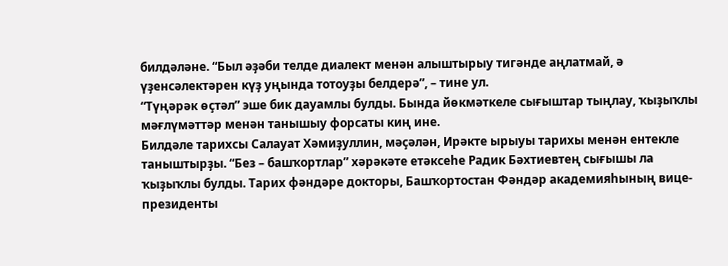билдәләне. “Был әҙәби телде диалект менән алыштырыу тигәнде аңлатмай, ә үҙенсәлектәрен күҙ уңында тотоуҙы белдерә”, – тине ул.
“Түңәрәк өҫтәл” эше бик дауамлы булды. Бында йөкмәткеле сығыштар тыңлау, ҡыҙыҡлы мәғлүмәттәр менән танышыу форсаты киң ине.
Билдәле тарихсы Салауат Хәмиҙуллин, мәҫәлән, Ирәкте ырыуы тарихы менән ентекле таныштырҙы. “Без – башҡортлар” хәрәкәте етәксеһе Радик Бәхтиевтең сығышы ла ҡыҙыҡлы булды. Тарих фәндәре докторы, Башҡортостан Фәндәр академияһының вице-президенты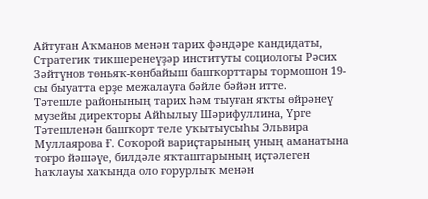Айтуған Аҡманов менән тарих фәндәре кандидаты, Стратегик тикшеренеүҙәр институты социологы Рәсих Зәйтүнов төньяҡ-көнбайыш башҡорттары тормошон 19-сы быуатта ерҙе межалауға бәйле бәйән итте.
Тәтешле районының тарих һәм тыуған яҡты өйрәнеү музейы директоры Айһылыу Шәрифуллина, Үрге Тәтешленән башҡорт теле уҡытыусыһы Эльвира Муллаярова Ғ. Соҡорой вариҫтарының уның аманатына тоғро йәшәүе, билдәле яҡташтарының иҫтәлеген һаҡлауы хаҡында оло ғорурлыҡ менән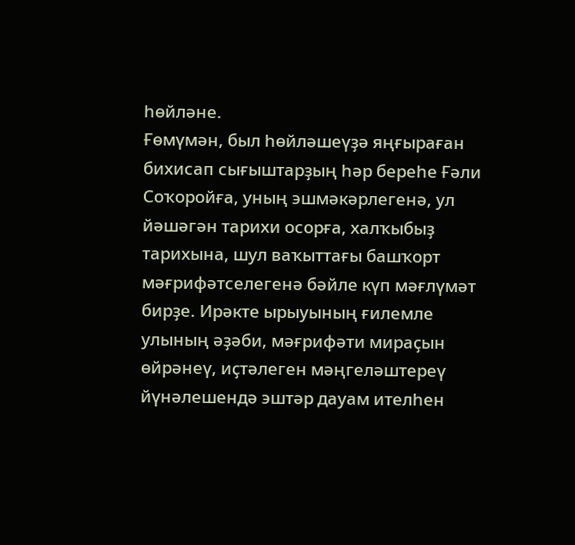һөйләне.
Ғөмүмән, был һөйләшеүҙә яңғыраған бихисап сығыштарҙың һәр береһе Ғәли Соҡоройға, уның эшмәкәрлегенә, ул йәшәгән тарихи осорға, халҡыбыҙ тарихына, шул ваҡыттағы башҡорт мәғрифәтселегенә бәйле күп мәғлүмәт бирҙе. Ирәкте ырыуының ғилемле улының әҙәби, мәғрифәти мираҫын өйрәнеү, иҫтәлеген мәңгеләштереү йүнәлешендә эштәр дауам ителһен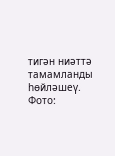тигән ниәттә тамамланды һөйләшеү.
Фото: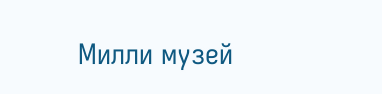Милли музей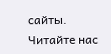сайты.
Читайте нас